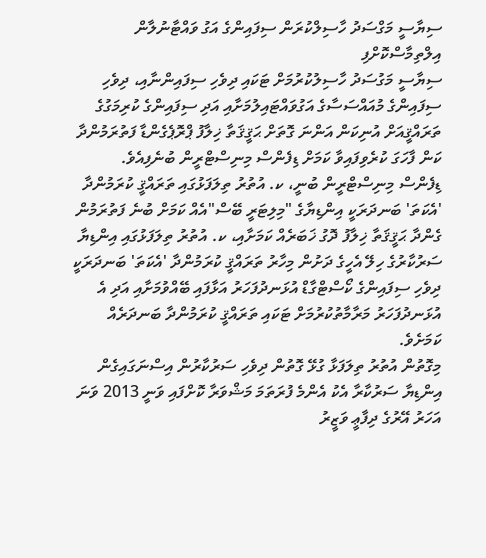ސިޔާސީ މަގްސަދު ހާސިލްކުރަން ސިފައިންގެ އަގު ވައްޓާނުލާން އިލްތިމާސްކޮށްފި
ސިޔާސީ މަގުސަދު ހާސިލުކުރުމަށް ޓަކައި ދިވެހި ސިފައިންނާއި، ދިވެހި ސިފައިންގެ މުއައްސަސާގެ އަގުވައްޓައިލުމަށާއި އަދި ސިފައިންގެ ކުރިމަގުގެ ތަރައްޤީއަށް އުނިކަން އަންނަ ގޮތަށް ޙަޤީޤަތާ ޚިލާފު ޕްރޮޕެގެންޑާ ފަތުރަމުންދާ ކަން ފާހަގަ ކުރެވިފައިވާ ކަމަށް ޑިފެންސް މިނިސްޓްރީން ބުނެފިއެވެ.
ޑިފެންސް މިނިސްޓްރީން ބުނީ، ކ. އުތުރު ތިލަފަޅުގައި ތަރައްޤީ ކުރަމުންދާ 'އެކަތަ' ބަނދަރަކީ އިންޑިޔާގެ "މިލިޓަރީ ބޭސް"އެއް ކަމަށް ބުނެ ފަތުރަމުން ގެންދާ ޙަޤީޤަތާ ޚިލާފު ދޮގު ޚަބަރެއް ކަމަށާއި، ކ. އުތުރު ތިލަފަޅުގައި އިންޑިޔާ ސަރުކާރުގެ ހިލޭ އެހީގެ ދަށުން މިހާރު ތަރައްޤީ ކުރަމުންދާ 'އެކަތަ' ބަނދަރަކީ ދިވެހި ސިފައިންގެ ކޯސްޓްގާޑް އުޅަނދުފަހަރު އަޅާފައި ބޭއްވުމަށާއި އަދި އެ އުޅަނދުފަހަރު މަރާމާތުކުރުމަށް ޓަކައި ތަރައްޤީ ކުރަމުންދާ ބަނދަރެއް ކަމަށެވެ.
މިގޮތުން އުތުރު ތިލަފަޅާ ގުޅޭ ގޮތުން ދިވެހި ސަރުކާރުން އިސްނަގައިގެން އިންޑިޔާ ސަރުކާރާ އެކު އެންމެ ފުރަތަމަ މަޝްވަރާ ކޮށްފައި ވަނީ 2013 ވަނަ އަހަރު އޭރުގެ ދިފާޢީ ވަޒީރު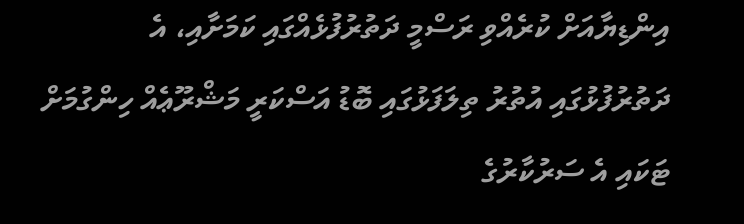އިންޑިޔާއަށް ކުރެއްވި ރަސްމީ ދަތުރުފުޅެއްގައި ކަމަށާއި، އެ ދަތުރުފުޅުގައި އުތުރު ތިލަފަޅުގައި ބޮޑު އަސްކަރީ މަޝްރޫޢެއް ހިންގުމަށް ޓަކައި އެ ސަރުކާރުގެ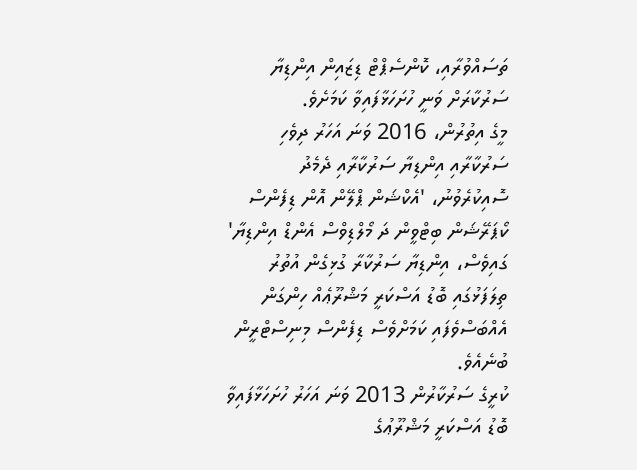ތަސައްވުރާއި، ކޮންސެޕްޓް ޑިޒައިން އިންޑިޔާ ސަރުކާރަށް ވަނީ ހުށަހަޅާފައިވާ ކަމަށެވެ.
މީގެ އިތުރުން، 2016 ވަނަ އަހަރު ދިވެހި ސަރުކާރާއި އިންޑިޔާ ސަރުކާރާއި ދެމެދު ސޮއިކުރެވުނު، 'އެކްޝަން ޕްލޭން އޮން ޑިފެންސް ކޯޕަރޭޝަން ބިޓްވީން ދަ މޯލްޑިވްސް އެންޑް އިންޑިޔާ' ގައިވެސް، އިންޑިޔާ ސަރުކާރާ ގުޅިގެން އުތުރު ތިލަފަޅުގައި ބޮޑު އަސްކަރީ މަޝްރޫޢެއް ހިންގަން އެއްބަސްވެފައި ކަމަށްވެސް ޑިފެންސް މިނިސްޓްރީން ބުނެއެވެ.
ކުރީގެ ސަރުކާރުން 2013 ވަނަ އަހަރު ހުށަހަޅާފައިވާ ބޮޑު އަސްކަރީ މަޝްރޫޢުގެ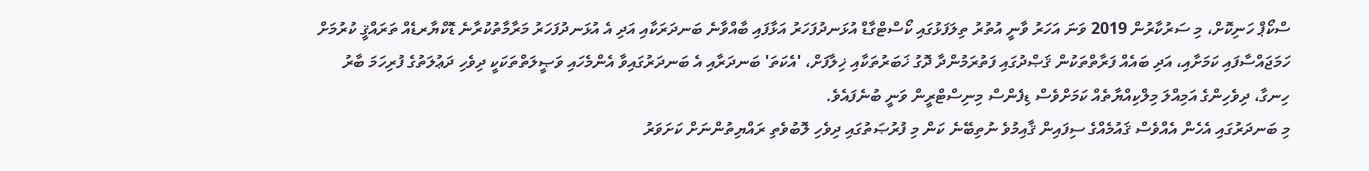ސްކޯޕް ހަނިކޮށް، މި ސަރުކާރުން 2019 ވަނަ އަހަރު ވާނީ އުތުރު ތިލަފަޅުގައި ކޯސްޓްގާޑް އުޅަނދުފަހަރު އަޅާފައި ބާއްވާނެ ބަނދަރަކާއި އަދި އެ އުޅަނދުފަހަރު މަރާމާތުކުރާނެ ޑޮކްޔާރޑެއް ތަރައްޤީ ކުރުމަށް ހަމަޖައްސާފައި ކަމަށާއި، އަދި ބައެއް ފަރާތްތަކުން ޤަޞްދުގައި ފަތުރަމުންދާ ދޮގު ޚަބަރުތަކާއި ޚިލާފަށް، 'އެކަތަ' ބަނދަރާއި އެ ބަނދަރުގައިވާ އެންމެހައި ވަޞީލަތްތަކަކީ ދިވެހި ދަޢުލަތުގެ ފުރިހަމަ ބާރު ހިނގާ، ދިވެހިންގެ އަމިއްލަ މިލްކިއްޔާތެއް ކަމަށްވެސް ޑިފެންސް މިނިސްޓްރީން ވަނީ ބުނެފައެވެ.
މި ބަނދަރުގައި އެހެން އެއްވެސް ޤައުމެއްގެ ސިފައިން ޤާއިމުވެ ނުތިބޭނެ ކަން މި ފުރުޞަތުގައި ދިވެހި ލޮބުވެތި ރައްޔިތުންނަށް ކަށަވަރު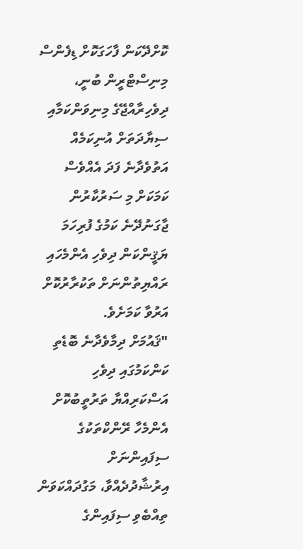ކޮށްދޭކަން ފާހަގަކޮށް ޑިފެންސް މިނިސްޓްރީން ބުނީ، ދިވެހިރާއްޖޭގެ މިނިވަންކަމާއި ސިޔާދަތަށް އުނިކަމެއް އަތުވެދާނެ ފަދަ އެއްވެސް ކަމަކަށް މި ސަރުކާރުން ޖާގަނުދޭނެ ކަމުގެ ފުރިހަމަ ޔަޤީންކަން ދިވެހި އެންމެހައި ރައްޔިތުންނަށް ތަކުރާރުކޮށް އަރުވާ ކަމަށެވެ.
"ޤައުމަށް ދިމާވެދާނެ ބޮޑެތި ކަންކަމުގައި ދިވެހި އަސްކަރިއްޔާ ތަރުތީބުކޮށް އެންމެހާ ރޭންކްތަކުގެ ސިފައިންނަށް އިރުޝާދުދެއްވާ، މަގުދައްކަވަން ތިއްބެވި ސިފައިންގެ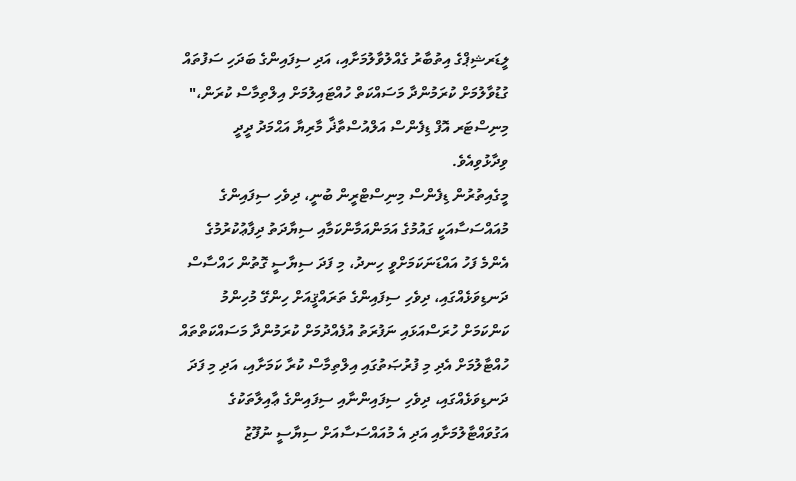ލީޑަރޝިޕްގެ އިތުބާރު ގެއްލުވާލުމަށާއި، އަދި ސިފައިންގެ ބަދަހި ސަފުތައް ގުޑުވާލުމަށް ކުރަމުންދާ މަސައްކަތް ހުއްޓައިލުމަށް އިލްތިމާސް ކުރަން،" މިނިސްޓަރ އޮފް ޑިފެންސް އަލްއުސްތާޛާ މާރިޔާ އަޙްމަދު ދީދީ ވިދާޅުވިއެވެ.
މީގެއިތުރުން ޑިފެންސް މިނިސްޓްރީން ބުނީ، ދިވެހި ސިފައިންގެ މުއައްސަސާއަކީ ގައުމުގެ އަމަންއަމާންކަމާއި ސިޔާދަތު ދިފާޢުކުރުމުގެ އެންމެ ފަހު އައްޑަނަކަމަށްވީ ހިނދު، މި ފަދަ ސިޔާސީ ގޮތުން ހައްސާސް ދަނޑިވަޅެއްގައި، ދިވެހި ސިފައިންގެ ތަރައްޤީއަށް ހިންގޭ މުހިންމު ކަންކަމަށް ހުރަސްއަޅައި ނަފުރަތު އުފެއްދުމަށް ކުރަމުންދާ މަސައްކަތްތައް ހުއްޓާލުމަށް އެދި މި ފުރުޞަތުގައި އިލްތިމާސް ކުރާ ކަމަށާއި، އަދި މި ފަދަ ދަނޑިވަޅެއްގައި، ދިވެހި ސިފައިންނާއި ސިފައިންގެ ޢާއިލާތަކުގެ އަގުވައްޓާލުމަށާއި އަދި އެ މުއައްސަސާއަށް ސިޔާސީ ނުފޫޒު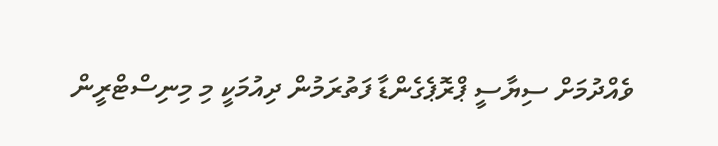ވެއްދުމަށް ސިޔާސީ ޕްރޮޕެގެންޑާ ފަތުރަމުން ދިއުމަކީ މި މިނިސްޓްރީން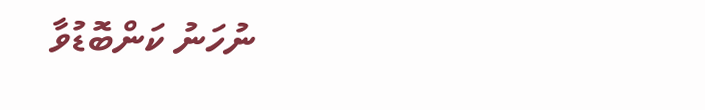ނުހަނު ކަންބޮޑުވާ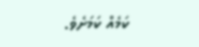ކަމެއް ކަމަށެވެ.